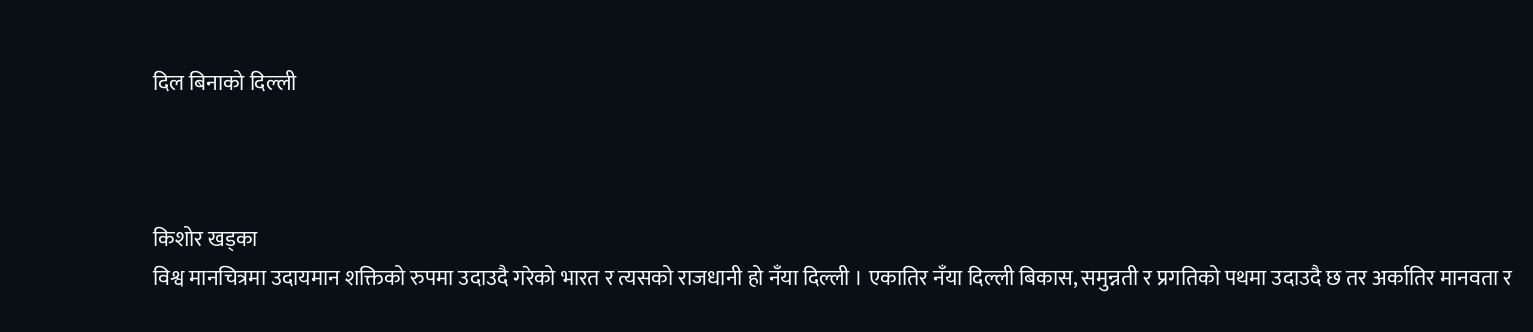दिल बिनाको दिल्ली



किशोर खड्का
विश्व मानचित्रमा उदायमान शक्तिको रुपमा उदाउदै गरेको भारत र त्यसको राजधानी हो नँया दिल्ली । एकातिर नँया दिल्ली बिकास, समुन्नती र प्रगतिको पथमा उदाउदै छ तर अर्कातिर मानवता र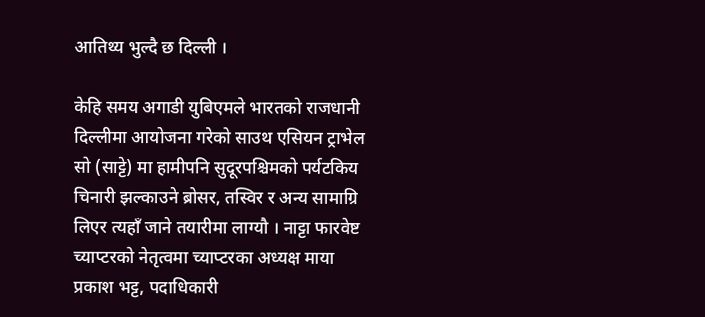आतिथ्य भुल्दै छ दिल्ली ।

केहि समय अगाडी युबिएमले भारतको राजधानी दिल्लीमा आयोजना गरेको साउथ एसियन ट्राभेल सो (साट्टे) मा हामीपनि सुदूरपश्चिमको पर्यटकिय चिनारी झल्काउने ब्रोसर, तस्विर र अन्य सामाग्रि लिएर त्यहाँ जाने तयारीमा लाग्यौ । नाट्टा फारवेष्ट च्याप्टरको नेतृत्वमा च्याप्टरका अध्यक्ष माया प्रकाश भट्ट, पदाधिकारी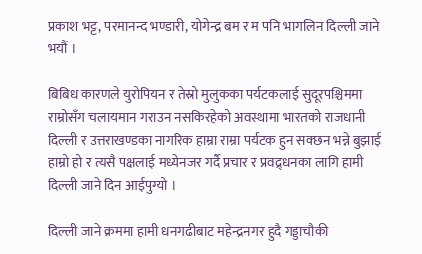प्रकाश भट्ट, परमानन्द भण्डारी, योगेन्द्र बम र म पनि भागलिन दिल्ली जाने भयौं ।

बिबिध कारणले युरोपियन र तेस्रो मुलुकका पर्यटकलाई सुदूरपश्चिममा राम्रोसँग चलायमान गराउन नसकिरहेको अवस्थामा भारतको राजधानी दिल्ली र उत्तराखण्डका नागरिक हाम्रा राम्रा पर्यटक हुन सक्छन भन्ने बुझाई हाम्रो हो र त्यसै पक्षलाई मध्येनजर गर्दै प्रचार र प्रवद्र्धनका लागि हामी दिल्ली जाने दिन आईपुग्यो ।

दिल्ली जाने क्रममा हामी धनगढीबाट महेन्द्रनगर हुदै गड्डाचौकी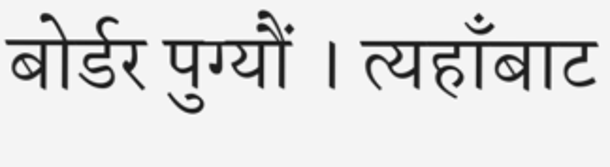बोर्डर पुग्यौं । त्यहाँबाट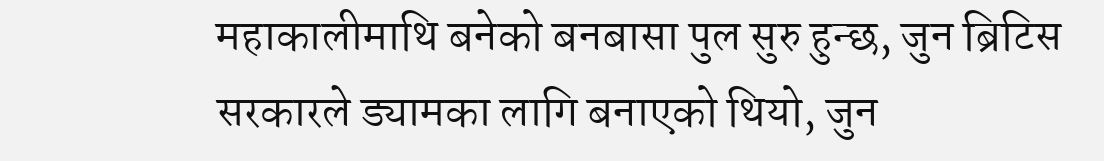महाकालीमाथि बनेको बनबासा पुल सुरु हुन्छ, जुन ब्रिटिस सरकारले ड्यामका लागि बनाएको थियो, जुन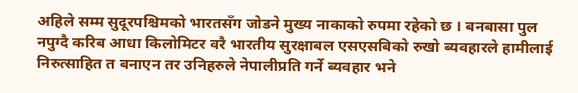अहिले सम्म सुदूरपश्चिमको भारतसँग जोडने मुख्य नाकाको रुपमा रहेको छ । बनबासा पुल नपुग्दै करिब आधा किलोमिटर वरै भारतीय सुरक्षाबल एसएसबिको रुखो ब्यवहारले हामीलाई निरुत्साहित त बनाएन तर उनिहरुले नेपालीप्रति गर्ने ब्यवहार भने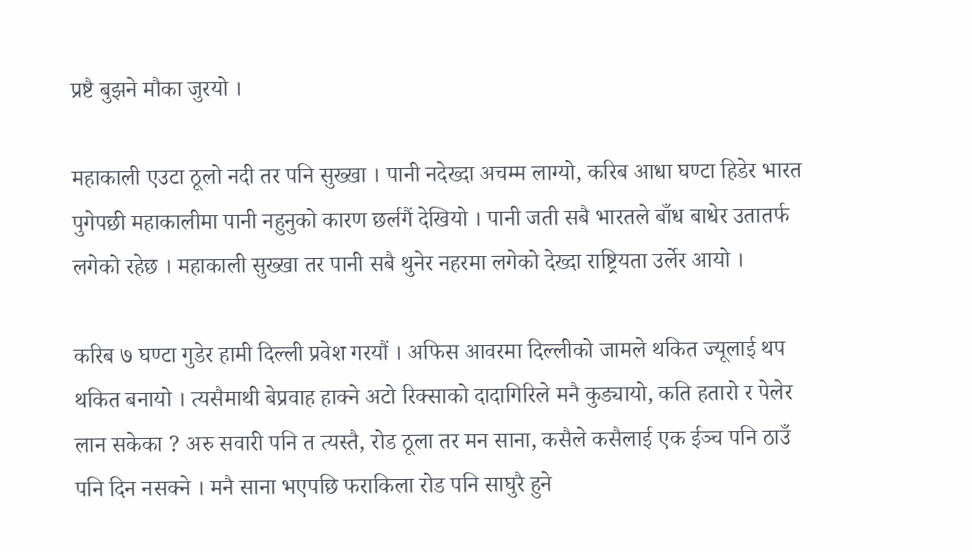प्रष्टै बुझने मौका जुरयो ।

महाकाली एउटा ठूलो नदी तर पनि सुख्खा । पानी नदेख्दा अचम्म लाग्यो, करिब आधा घण्टा हिडेर भारत पुगेपछी महाकालीमा पानी नहुनुको कारण छर्लगैं देखियो । पानी जती सबै भारतले बाँध बाधेर उतातर्फ लगेको रहेछ । महाकाली सुख्खा तर पानी सबै थुनेर नहरमा लगेको देख्दा राष्ट्रियता उर्लेर आयो ।

करिब ७ घण्टा गुडेर हामी दिल्ली प्रवेश गरयौं । अफिस आवरमा दिल्लीको जामले थकित ज्यूलाई थप थकित बनायो । त्यसैमाथी बेप्रवाह हाक्ने अटो रिक्साको दादागिरिले मनै कुड्यायो, कति हतारो र पेलेर लान सकेका ? अरु सवारी पनि त त्यस्तै, रोड ठूला तर मन साना, कसैले कसैलाई एक ईञ्च पनि ठाउँ पनि दिन नसक्ने । मनै साना भएपछि फराकिला रोड पनि साघुरै हुने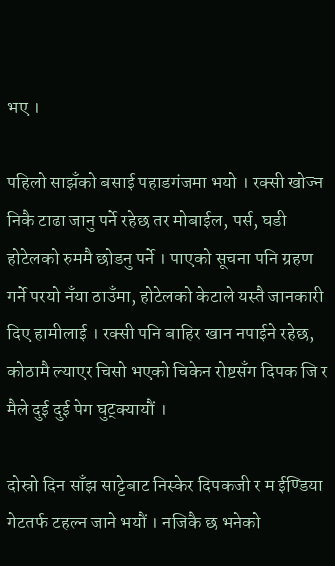भए ।

पहिलो साझँको बसाई पहाडगंजमा भयो । रक्सी खोज्न निकै टाढा जानु पर्ने रहेछ तर मोबाईल, पर्स, घडी होटेलको रुममै छोडनु पर्ने । पाएको सूचना पनि ग्रहण गर्ने परयो नँया ठाउँमा, होटेलको केटाले यस्तै जानकारी दिए हामीलाई । रक्सी पनि बाहिर खान नपाईने रहेछ, कोठामै ल्याएर चिसो भएको चिकेन रोष्टसँग दिपक जि र मैले दुई दुई पेग घुट्क्यायौं ।

दोस्रो दिन साँझ साट्टेबाट निस्केर दिपकजी र म ईण्डिया गेटतर्फ टहल्न जाने भयौं । नजिकै छ भनेको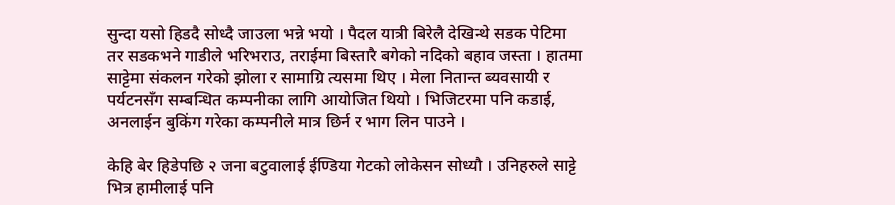सुन्दा यसो हिडदै सोध्दै जाउला भन्ने भयो । पैदल यात्री बिरेलै देखिन्थे सडक पेटिमा तर सडकभने गाडीले भरिभराउ, तराईमा बिस्तारै बगेको नदिको बहाव जस्ता । हातमा साट्टेमा संकलन गरेको झोला र सामाग्रि त्यसमा थिए । मेला नितान्त ब्यवसायी र पर्यटनसँग सम्बन्धित कम्पनीका लागि आयोजित थियो । भिजिटरमा पनि कडाई, अनलाईन बुकिंग गरेका कम्पनीले मात्र छिर्न र भाग लिन पाउने ।

केहि बेर हिडेपछि २ जना बटुवालाई ईण्डिया गेटको लोकेसन सोध्यौ । उनिहरुले साट्टे भित्र हामीलाई पनि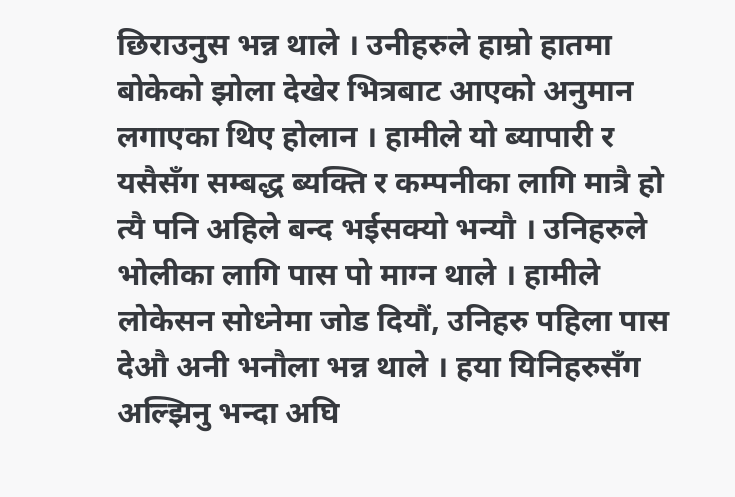छिराउनुस भन्न थाले । उनीहरुले हाम्रो हातमा बोकेको झोला देखेर भित्रबाट आएको अनुमान लगाएका थिए होलान । हामीले यो ब्यापारी र यसैसँग सम्बद्ध ब्यक्ति र कम्पनीका लागि मात्रै हो त्यै पनि अहिले बन्द भईसक्यो भन्यौ । उनिहरुले भोलीका लागि पास पो माग्न थाले । हामीले लोकेसन सोध्नेमा जोड दियौं, उनिहरु पहिला पास देऔ अनी भनौला भन्न थाले । हया यिनिहरुसँग अल्झिनु भन्दा अघि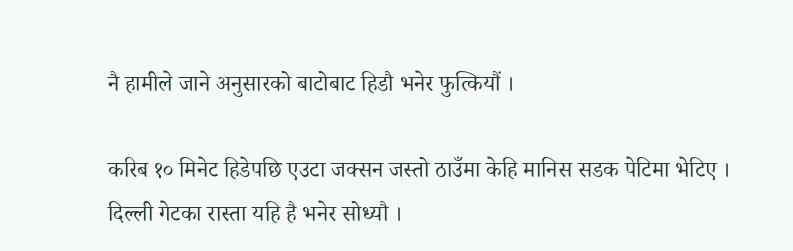नै हामीले जाने अनुसारको बाटोबाट हिडौ भनेर फुत्कियौं ।

करिब १० मिनेट हिडेपछि एउटा जक्सन जस्तो ठाउँमा केहि मानिस सडक पेटिमा भेटिए । दिल्ली गेटका रास्ता यहि है भनेर सोध्यौ ।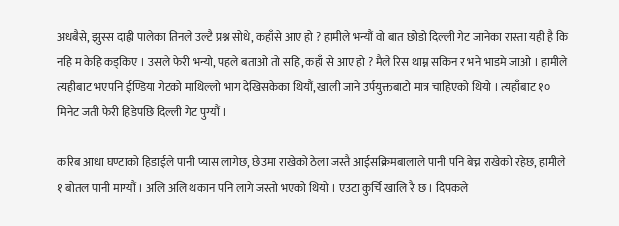अधबैसे, झुस्स दाह्री पालेका तिनले उल्टै प्रश्न सोधे, कहाँसे आए हो ? हामीले भन्यौं वो बात छोडो दिल्ली गेट जानेका रास्ता यही है कि नहि म केहि कड्किए । उसले फेरी भन्यो, पहले बताओ तो सहि, कहाँ से आए हो ? मैले रिस थाम्न सकिन र भने भाडमे जाओ । हामीले त्यहीबाट भएपनि ईण्डिया गेटको माथिल्लो भाग देखिसकेका थियौं, खाली जाने उर्पयुक्तबाटो मात्र चाहिएको थियो । त्यहाँबाट १० मिनेट जती फेरी हिडेपछि दिल्ली गेट पुग्यौं ।

करिब आधा घण्टाको हिडाईले पानी प्यास लागेछ, छेउमा राखेको ठेला जस्तै आईसक्रिमबालाले पानी पनि बेच्न राखेको रहेछ, हामीले १ बोतल पानी माग्यौं । अलि अलि थकान पनि लागे जस्तो भएको थियो । एउटा कुर्चि खालि रै छ । दिपकले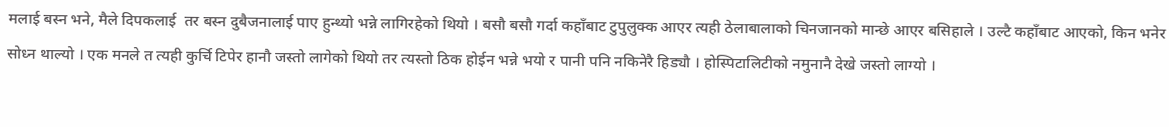मलाई बस्न भने, मैले दिपकलाई  तर बस्न दुबैजनालाई पाए हुन्थ्यो भन्ने लागिरहेको थियो । बसौ बसौ गर्दा कहाँबाट टुपुलुक्क आएर त्यही ठेलाबालाको चिनजानको मान्छे आएर बसिहाले । उल्टै कहाँबाट आएको, किन भनेर सोध्न थाल्यो । एक मनले त त्यही कुर्चि टिपेर हानौ जस्तो लागेको थियो तर त्यस्तो ठिक होईन भन्ने भयो र पानी पनि नकिनेरै हिड्यौ । होस्पिटालिटीको नमुनानै देखे जस्तो लाग्यो ।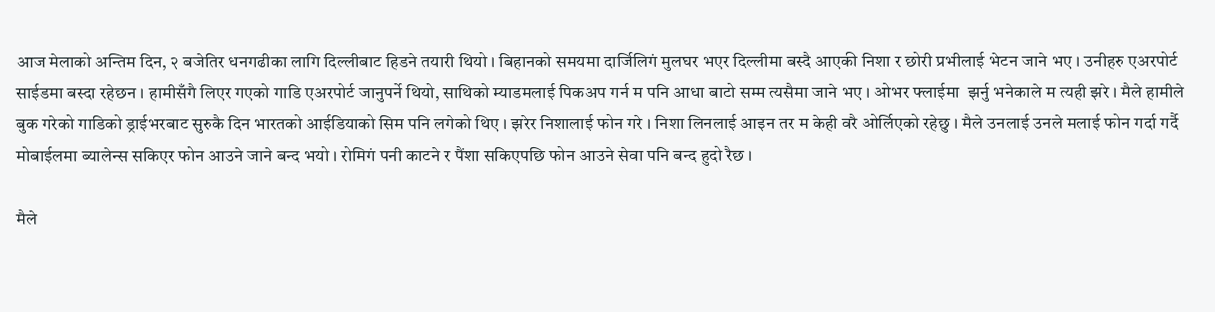आज मेलाको अन्तिम दिन, २ बजेतिर धनगढीका लागि दिल्लीबाट हिडने तयारी थियो । बिहानको समयमा दार्जिलिगं मुलघर भएर दिल्लीमा बस्दै आएकी निशा र छोरी प्रभीलाई भेटन जाने भए । उनीहरु एअरपोर्ट साईडमा बस्दा रहेछन । हामीसँगै लिएर गएको गाडि एअरपोर्ट जानुपर्ने थियो, साथिको म्याडमलाई पिकअप गर्न म पनि आधा बाटो सम्म त्यसैमा जाने भए । ओभर फ्लाईमा  झर्नु भनेकाले म त्यही झरे । मैले हामीले बुक गरेको गाडिको ड्राईभरबाट सुरुकै दिन भारतको आईडियाको सिम पनि लगेको थिए । झरेर निशालाई फोन गरे । निशा लिनलाई आइन तर म केही वरै ओर्लिएको रहेछु । मैले उनलाई उनले मलाई फोन गर्दा गर्दै मोबाईलमा ब्यालेन्स सकिएर फोन आउने जाने बन्द भयो । रोमिगं पनी काटने र पैंशा सकिएपछि फोन आउने सेवा पनि बन्द हुदो रैछ ।

मैले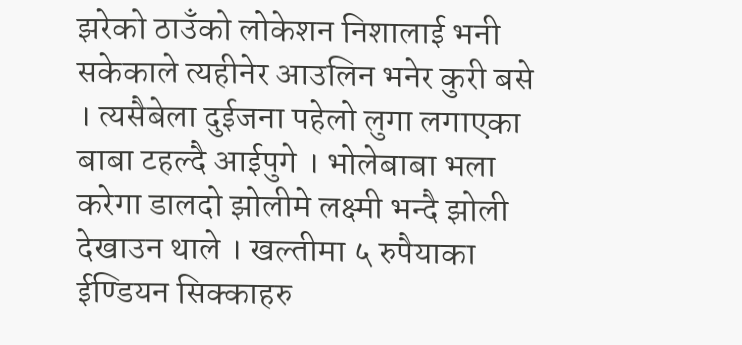झरेको ठाउँको लोकेशन निशालाई भनी सकेकाले त्यहीनेर आउलिन भनेर कुरी बसे । त्यसैबेला दुईजना पहेलो लुगा लगाएका बाबा टहल्दै आईपुगे । भोलेबाबा भला करेगा डालदो झोलीमे लक्ष्मी भन्दै झोली देखाउन थाले । खल्तीमा ५ रुपैयाका ईण्डियन सिक्काहरु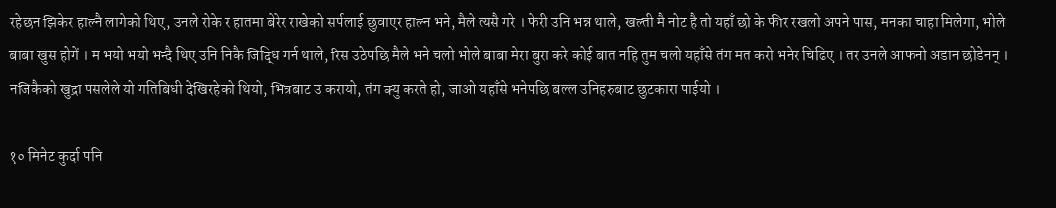रहेछन झिकेर हाल्नै लागेको थिए, उनले रोके र हातमा बेरेर राखेको सर्पलाई छुवाएर हाल्न भने, मैले त्यसै गरे । फेरी उनि भन्न थाले, खल्ती मै नोट है तो यहाँ छो के फीर रखलो अपने पास, मनका चाहा मिलेगा, भोले बाबा खुस होगें । म भयो भयो भन्दै थिए उनि निकै जिद्धि गर्न थाले, रिस उठेपछि मैले भने चलो भोले बाबा मेरा बुरा करे कोई बात नहि तुम चलो यहाँसे तंग मत करो भनेर चिढिए । तर उनले आफनो अडान छोडेनन् । नजिकैको खुद्रा पसलेले यो गतिबिधी देखिरहेको थियो, भित्रबाट उ करायो, तंग क्यु करते हो, जाओ यहाँसे भनेपछि बल्ल उनिहरुबाट छुटकारा पाईयो ।

१० मिनेट कुर्दा पनि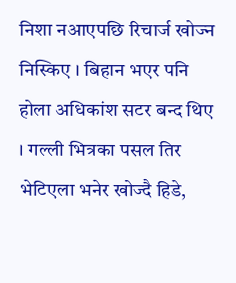निशा नआएपछि रिचार्ज खोज्न निस्किए । बिहान भएर पनि होला अधिकांश सटर बन्द थिए । गल्ली भित्रका पसल तिर भेटिएला भनेर खोज्दै हिडे,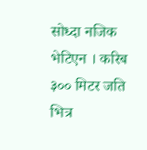सोध्दा नजिक भेटिएन । करिब ३०० मिटर जति भित्र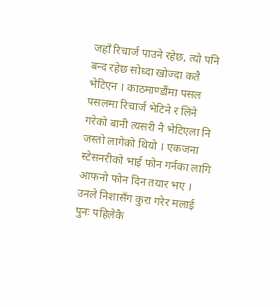जहाँ रिचार्ज पाउने रहेछ, त्यो पनि बन्द रहेछ सोध्दा खोज्दा कतै भेटिएन । काठमाण्डौंमा पसल पसलमा रिचार्ज भेटिने र लिने गरेको बानी त्यसरी नै भेटिएला नि जस्तो लागेको थियो । एकजना स्टेसनरीको भाई फोन गर्नका लागि आफनो फोन दिन तयार भए । उनले निशासँग कुरा गरेर मलाई पुनः पहिलेकै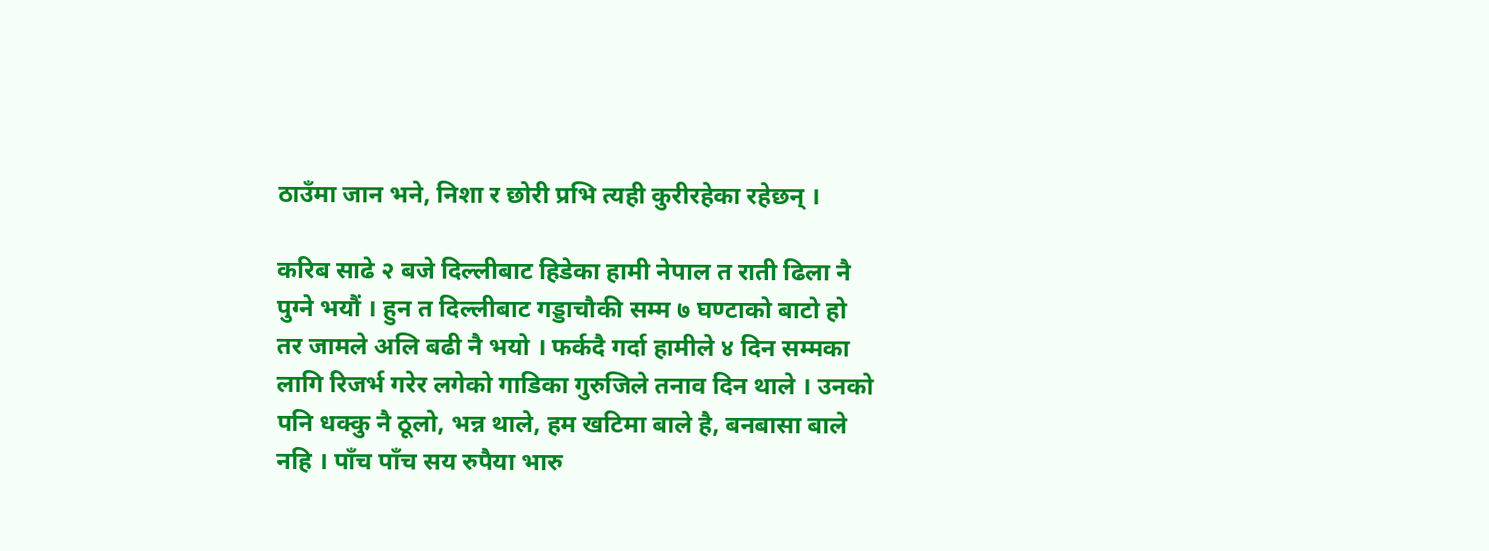ठाउँमा जान भने, निशा र छोरी प्रभि त्यही कुरीरहेका रहेछन् ।

करिब साढे २ बजे दिल्लीबाट हिडेका हामी नेपाल त राती ढिला नै पुग्ने भयौं । हुन त दिल्लीबाट गड्डाचौकी सम्म ७ घण्टाको बाटो हो तर जामले अलि बढी नै भयो । फर्कदै गर्दा हामीले ४ दिन सम्मका लागि रिजर्भ गरेर लगेको गाडिका गुरुजिले तनाव दिन थाले । उनको पनि धक्कु नै ठूलो, भन्न थाले, हम खटिमा बाले है, बनबासा बाले नहि । पाँच पाँच सय रुपैया भारु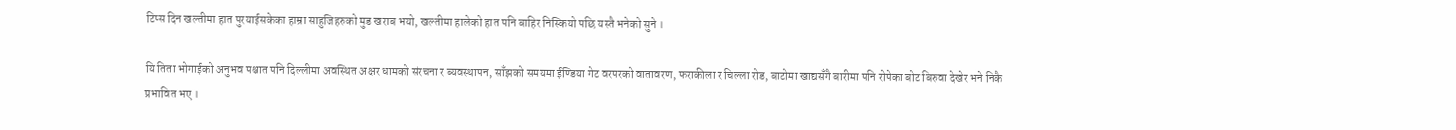टिप्स दिन खल्तीमा हात पुरयाईसकेका हाम्रा साहुजिहरुको मुड खराब भयो, खल्तीमा हालेको हात पनि बाहिर निस्कियो पछि यस्तै भनेको सुने ।

यि तिता भोगाईको अनुभव पश्चात पनि दिल्लीमा अवस्थित अक्षर धामको संरचना र ब्यवस्थापन, साँझको समयमा ईण्डिया गेट वरपरको वातावरण, फराकीला र चिल्ला रोड, बाटोमा खाद्यसँगै बारीमा पनि रोपेका बोट बिरुवा देखेर भने निकै प्रभावित भए ।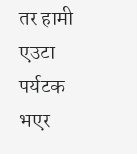तर हामी एउटा पर्यटक भएर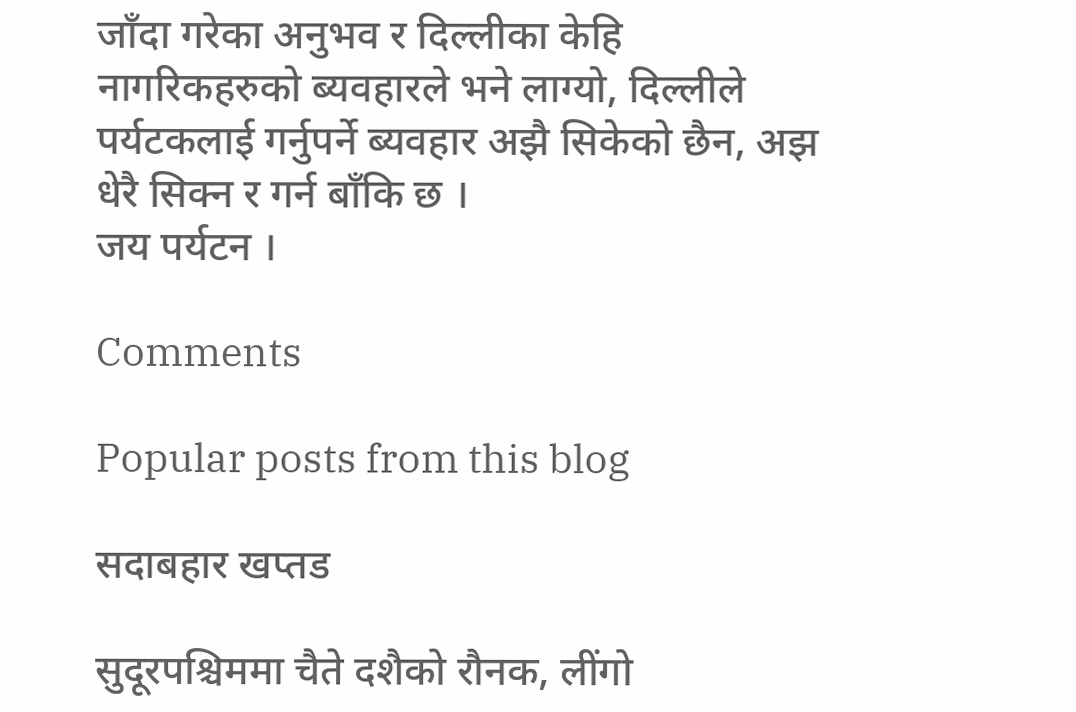जाँदा गरेका अनुभव र दिल्लीका केहि नागरिकहरुको ब्यवहारले भने लाग्यो, दिल्लीले पर्यटकलाई गर्नुपर्ने ब्यवहार अझै सिकेको छैन, अझ धेरै सिक्न र गर्न बाँकि छ ।
जय पर्यटन ।

Comments

Popular posts from this blog

सदाबहार खप्तड

सुदूरपश्चिममा चैते दशैको रौनक, लींगो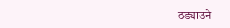ठड्याउने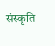संस्कृति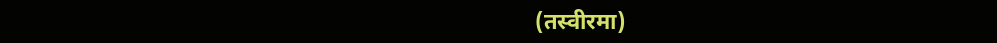(तस्वीरमा)